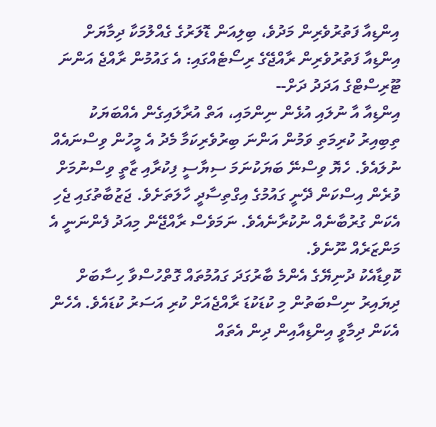އިންޑިއާ ފަތުރުވެރިން މަދުވެ، ބިލިއަން ޑޮލަރުގެ ގެއްލުމަކާ ދިމާޔަށް
އިންޑިއާ ފަތުރުވެރިން ރާއްޖޭގެ ރިސޯޓެއްގައި: އެ ގައުމުން ރާއްޖެ އަންނަ ޓޫރިސްޓްގެ އަދަދު ދަށް--
އިންޑިއާ އާ ނުލައި އުޅެން ނިންމައި، އަތް އުރާލައިގެން އެއްބަޔަކު ތިބިއިރު ކުރިމަތި ވަމުން އަންނަ ބިރުވެރިކަމާ މެދު އެ މީހުން ވިސްނައެއް ނުލައެވެ. ހެޔޮ ވިސްނޭ ބަޔަކުނަމަ ސިޔާސީ ފިކުރާއި ޒާތީ ވިސްނުމަށް ވުރެން އިސްކަން ދޭނީ ގައުމުގެ އިގްތިސާދީ ހާލަތަށެވެ. ޖަޒުބާތުގައި ޖެހި އެކަން ގުރުބާނެއް ނުކުރާނެއެވެ. ނަމަވެސް ރާއްޖޭން މިއަދު ފެންނަނީ އެ މަންޒަރެއް ނޫނެވެ.
ކޮވިޑާއެކު ދުނިޔޭގެ އެންމެ ބާރުގަދަ ގައުމުތައް ގޮތްހުސްވާ ހިސާބަށް ދިޔައިރު ނިސްބަތުން މި ކުޑަކުޑަ ރާއްޖެއަށް ކުރި އަސަރު ކުޑައެވެ. އެހެން އެކަން ދިމާވީ އިންޑިއާއިން ދިން އެތައް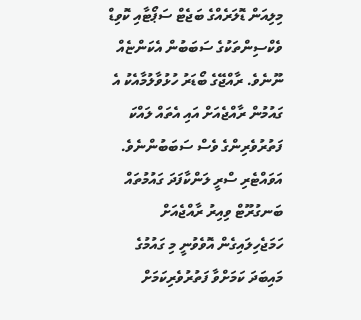މިލިއަން ޑޮލަރެއްގެ ބަޖެޓް ސަޕޯޓާއި ކޮވިޑް ވެކްސިންތަކުގެ ސަބަބުން އެކަންޏެއް ނޫނެވެ. ރާއްޖޭގެ ބޯޑަރު ހުޅުވާލުމާއެކު އެ ގައުމުން ރާއްޖެއަށް އައި އެތައް ލައްކަ ފަތުރުވެރިންގެ ވެސް ސަބަބުންނެވެ. އަވައްޓެރި ސްރީ ލަންކާފަދަ ގައުމުތައް ބަނގުރޫޓް ވިއިރު ރާއްޖެއަށް ހަމަޖެހިލައިގެން އޮވެވުނީ މި ގައުމުގެ މައިބަދަ ކަމަށްވާ ފަތުރުވެރިކަމަށް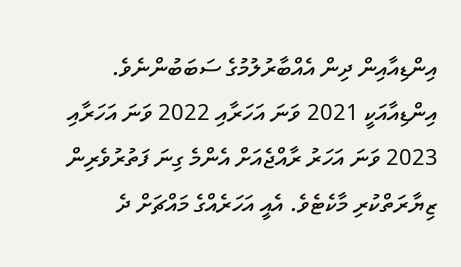އިންޑިއާއިން ދިން އެއްބާރުލުމުގެ ސަބަބުންނެވެ.
އިންޑިއާއަކީ 2021 ވަނަ އަހަރާއި 2022 ވަނަ އަހަރާއި 2023 ވަނަ އަހަރު ރާއްޖެއަށް އެންމެ ގިނަ ފަތުރުވެރިން ޒިޔާރަތްކުރި މާކެޓެވެ. އެއީ އަހަރެއްގެ މައްޗަށް ދެ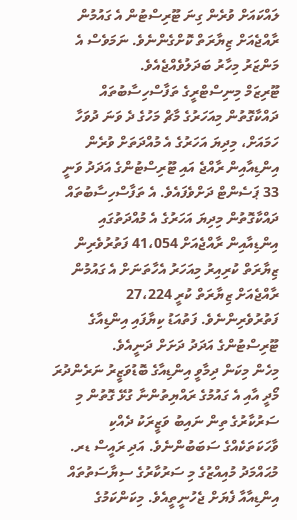ލައްކައަށް ވުރެން ގިނަ ޓޫރިސްޓުން އެ ގައުމުން ރާއްޖެއަށް ޒިޔާރަތް ކޮށްގެންނެވެ. ނަމަވެސް އެ މަންޒަރު މިހާރު ބަދަލުވެއްޖެއެވެ.
ޓޫރިޒަމް މިނިސްޓްރީގެ ތަފާސްހިސާބުތައް ދައްކާގޮތުން މިއަހަރުގެ މާޗް މަހުގެ ދެ ވަނަ ދުވަހާ ހަމައަށް، މިދިޔަ އަހަރުގެ އެ މުއްދަތަށް ވުރެން އިންޑިއާއިން ރާއްޖެ އައި ޓޫރިސްޓުންގެ އަދަދު ވަނީ 33 ޕަސެންޓް ދަށްވެފައެވެ. އެ ތަފާސްހިސާބުތައް ދައްކާގޮތުން މިދިޔަ އަހަރުގެ އެ މުއްދަތުގައި އިންޑިއާއިން ރާއްޖެއަށް 41،054 ފަތުރުވެރިން ޒިޔާރަތް ކުރިއިރު މިއަހަރު އެހާތަނަށް އެ ގައުމުން ރާއްޖެއަށް ޒިޔާރަތް ކުރީ 27،224 ފަތުރުވެރިންނެވެ. ފަތުއަޑު ކިޔާފައި އިންޑިއާގެ ޓޫރިސްޓުންގެ އަދަދު ދަށަށް ދަނީއެވެ.
މިހެން މިކަން ދިމާވީ އިންޑިއާގެ ބޮޑުވަޒީރު ނަރެންދުރަ މޯދީ އާއި އެ ގައުމުގެ ރައްޔިތުންނާ ގުޅޭ ގޮތުން މި ސަރުކާރުގެ ތިން ނައިބު ވަޒީރަކު ދެއްކި ވާހަކަތަކެއްގެ ސަބަބުންނެވެ. އަދި ރައީސް ޑރ. މުޙައްމަދު މުއިއްޒުގެ މި ސަރުކާރުގެ ސިޔާސަތުތައް އިންޑިއާއާ ފެޔަށް ޖެހުނީތީއެވެ. މިކަންކަމުގެ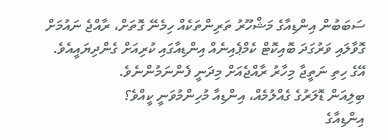ސަބަބުން އިންޑިއާގެ މަޝްހޫރު ތަރިންތަކެއް ހިމެނޭ ގޮތަށް، ރާއްޖެ ނައުމަށް ގޮވާލައި ވަރުގަދަ ބޮއިކޮޓް ކެމްޕެއިނެއް އިންޑިއާގައި ކުރިއަށް ގެންދިޔައީއެވެ. އޭގެ ހިތި ނަތީޖާ މިހާރު ރާއްޖެއަށް މިދަނީ ފެންނަމުންނެވެ.
ބިލިއަން ޑޮލަރުގެ ގެއްލުމެއް، އިންޑިއާ މުހިންމުވަނީ ކީއްވެ؟
އިންޑިއާގެ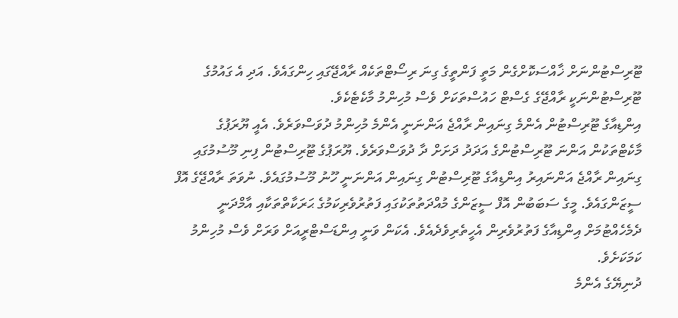ޓޫރިސްޓުންނަށް ޚާއްސަކޮށްގެން މަތީ ފަންތީގެ ގިނަ ރިސޯޓްތަކެއް ރާއްޖޭގައި ހިންގައެވެ. އަދި އެ ގައުމުގެ ޓޫރިސްޓުންނަކީ ރާއްޖޭގެ ގެސްޓް ހައުސްތަކަށް ވެސް މުހިންމު މާކެޓެކެވެ.
އިންޑިއާގެ ޓޫރިސްޓުން އެންމެ ގިނައިން ރާއްޖެ އަންނަނީ އެންމެ މުހިންމު ދުވަސްވަރެވެ. އެއީ ޔޫރަޕުގެ މާކެޓްތަކުން އަންނަ ޓޫރިސްޓުންގެ އަދަދު ދަށަށް ދާ ދުވަސްވަރެވެ. ޔޫރަޕުގެ ޓޫރިސްޓުން ފިނި މޫސުމުގައި ގިނައިން ރާއްޖެ އަންނައިރު އިންޑިއާގެ ޓޫރިސްޓުން ގިނައިން އަންނަނީ ހޫނު މޫސުމުގައެވެ. ނުވަތަ ރާއްޖޭގެ އޮފް ސީޒަންގައެވެ. މީގެ ސަބަބުން އޮފް ސީޒަންގެ މުއްދަތުތަކުގައި ފަތުރުވެރިކަމުގެ ޙަރަކާތްތަކާއި އާމްދަނީ ދެމެހެއްޓުމަށް އިންޑިއާގެ ފަތުރުވެރިން އެހީތެރިވެދެއެވެ. އެކަން ވަނީ އިންޑަސްޓްރީއަށް ވަރަށް ވެސް މުހިންމު ކަމަކަށެވެ.
ދުނިޔޭގެ އެންމެ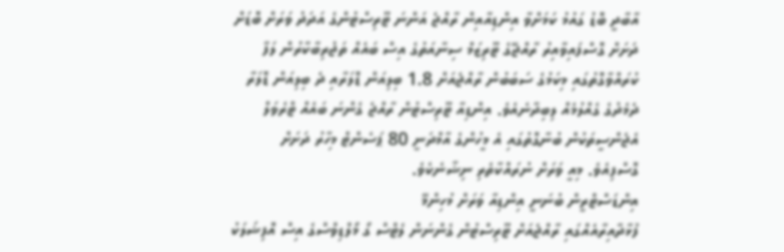އާބާދީ ބޮޑު ގައުމު ކަމަށްވާ އިންޑިއާއިން ރާއްޖެ އަންނަ ޓޫރިސްޓުންގެ އަދަދު ވަރަށް ބޮޑަށް ދަށަށް ގޮސްފައިވާއިރު ރާއްޖޭގެ ޓޫރިޒަމް ސިނާއަތުގެ އިސް ބައެއް ތަޖުރިބާކާރުން ލަފާ ކުރައްވާގޮތުގައި މިކަމުގެ ސަބަބުން ރާއްޖެއަށް 1.8 ބިލިއަން ޑޮލަރާއި ދެ ބިލިއަން ޑޮލަރާ ދެމެދުގެ ގެއްލުމެއް ލިބިދާނެއެވެ. އިންޑިއާ ޓޫރިސްޓުން ރާއްޖެ ގެންނަ ބައެއް ޓްރެވަލް އެޖެންސީތަކުން ބުނާގޮތުގައި އެ މީހުންގެ އާމްދަނީ 80 ޕަސެންޓް މިހާރު ދަށަށް ގޮސްފިއެވެ. މިއީ ވަރަށް ނުރައްކާތެރި ނިޝާނެކެވެ.
އިންޑަސްޓްރީން ބުނަނީ އިންޑިއާ ވަރަށް މުހިންމޭ
ފުޅާދާއިރާއެއްގައި ރާއްޖެއަށް ޓޫރިސްޓުން ގެންނަން ލެޓްސް ގޯ މޯލްޑިވްސްގެ އިސް އޮފިޝަލަކު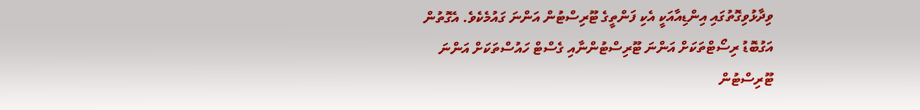ވިދާޅުވިގޮތުގައި އިންޑިއާއަކީ އެކި ފަންތީގެ ޓޫރިސްޓުން އަންނަ ގައުމެކެވެ. އެގޮތުން އަގުބޮޑު ރިސޯޓްތަކަށް އަންނަ ޓޫރިސްޓުންނާއި ގެސްޓް ހައުސްތަކަށް އަންނަ ޓޫރިސްޓުން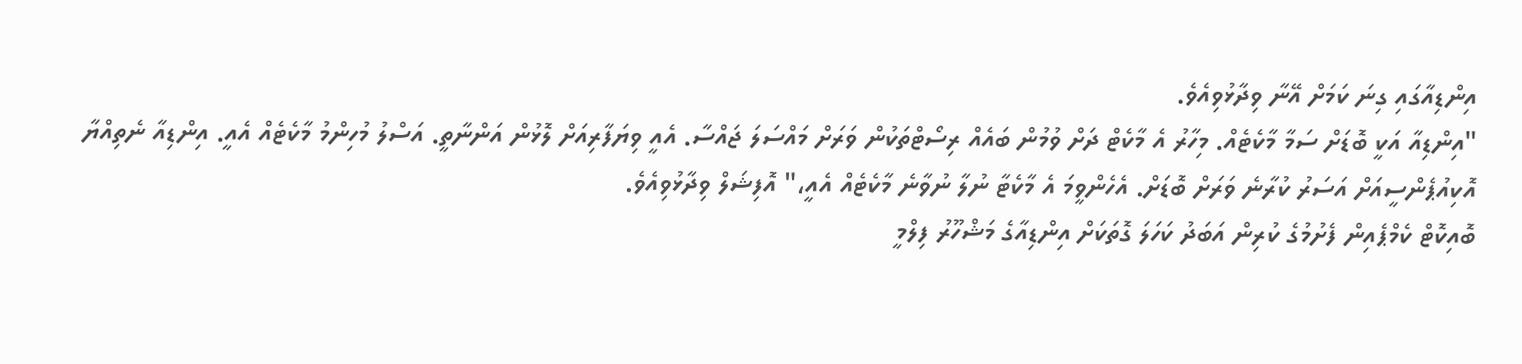އިންޑިއާގައި ގިނަ ކަމަށް އޭނާ ވިދާޅުވިއެވެ.
"އިންޑިއާ އަކީ ބޮޑަށް ސަމާ މާކެޓެއް. މިހާރު އެ މާކެޓް ދަށް ވުމުން ބައެއް ރިސޯޓްތަކުން ވަރަށް މައްސަލަ ޖައްސާ. އެއީ ވިޔަފާރިއަށް ލޮޅުން އަންނާތީ. އަސްލު މުހިންމު މާކެޓެއް އެއީ. އިންޑިއާ ނެތިއްޔާ އޮކިއުޕެންސީއަށް އަސަރު ކުރާނެ ވަރަށް ބޮޑަށް. އެހެންވީމަ އެ މާކެޓާ ނުލާ ނުވާނެ މާކެޓެއް އެއީ،" އޮފިޝަލް ވިދާޅުވިއެވެ.
ބޮއިކޮޓް ކެމްޕެއިން ފެށުމުގެ ކުރިން އަބަދު ކަހަލަ ގޮތަކަށް އިންޑިއާގެ މަޝްހޫރު ފިލްމީ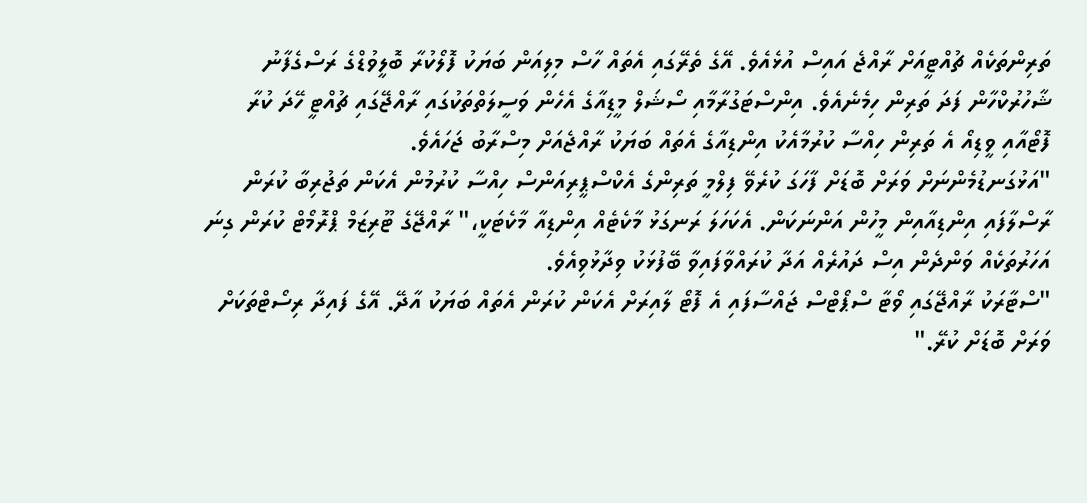ތަރިންތަކެއް ޗުއްޓީއަށް ރާއްޖެ އައިސް އުޅެއެވެ. އޭގެ ތެރޭގައި އެތައް ހާސް މިލިއަން ބަޔަކު ފޮލޯކުރާ ބޮލީވުޑްގެ ރަސްގެފާނު ޝާހުރުކްހާން ފަދަ ތަރިން ހިމެނެއެވެ. އިންސްޓަގުރާމާއި ސޯޝަލް މީޑިއާގެ އެހެން ވަސީލަތްތަކުގައި ރާއްޖޭގައި ޗުއްޓީ ހޭދަ ކުރާ ފޮޓޯއާއި ވީޑިއޯ އެ ތަރިން ހިއްސާ ކުރުމާއެކު އިންޑިއާގެ އެތައް ބަޔަކު ރާއްޖެއަށް މިސްރާބު ޖަހައެވެ.
"އަޅުގަނޑުމެންނަށް ވަރަށް ބޮޑަށް ފާހަގަ ކުރެވޭ ފިލްމީ ތަރިންގެ އެކްސްޕީރިއަންސް ހިއްސާ ކުރުމުން އެކަން ތަޖުރިބާ ކުރަން ރާސްލާފައި އިންޑިއާއިން މީހުން އަންނަކަން. އެކަހަލަ ރަނގަޅު މާކެޓެއް އިންޑިއާ މާކެޓަކީ،" ރާއްޖޭގެ ޓޫރިޒަމް ޕްރޮމޯޓް ކުރަން ގިނަ އަހަރުތަކެއް ވަންދެން އިސް ދައުރެއް އަދާ ކުރައްވާފައިވާ ބޭފުޅަކު ވިދާޅުވިއެވެ.
"ސްޓާރަކު ރާއްޖޭގައި ވޯޓާ ސްޕޯޓްސް ޖައްސާފައި އެ ފޮޓޯ ލާއިރަށް އެކަން ކުރަން އެތައް ބަޔަކު އާދޭ. އޭގެ ފައިދާ ރިސޯޓްތަކަށް ވަރަށް ބޮޑަށް ކުރޭ."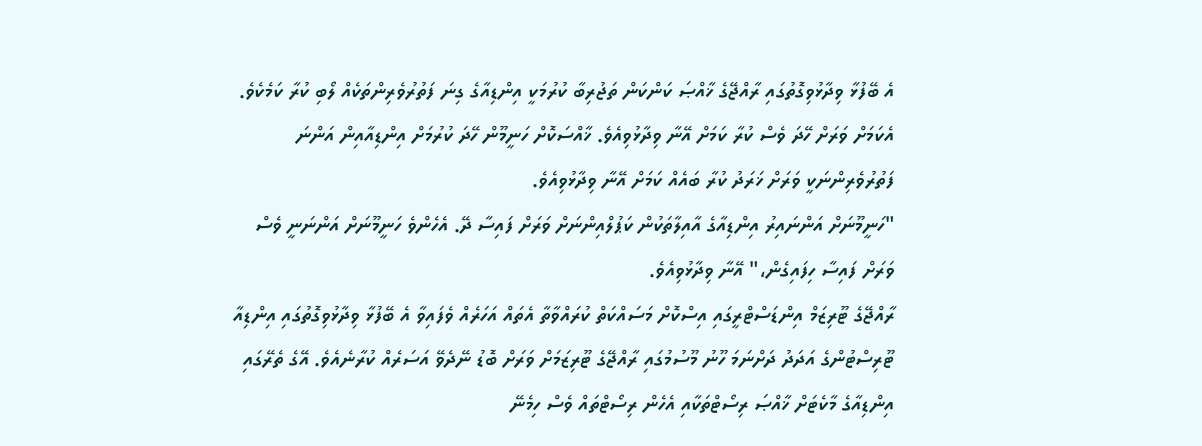އެ ބޭފުޅާ ވިދާޅުވިގޮތުގައި ރާއްޖޭގެ ޚާއްޞަ ކަންކަން ތަޖުރިބާ ކުރުމަކީ އިންޑިއާގެ ގިނަ ފަތުރުވެރިންތަކެއް ލޯބި ކުރާ ކަމެކެވެ. އެކަމަށް ވަރަށް ހޭދަ ވެސް ކުރާ ކަމަށް އޭނާ ވިދާޅުވިއެވެ. ޚާއްސަކޮށް ހަނީމޫން ހޭދަ ކުރުމަށް އިންޑިއާއިން އަންނަ ފަތުރުވެރިންނަކީ ވަރަށް ޚަރަދު ކުރާ ބައެއް ކަމަށް އޭނާ ވިދާޅުވިއެވެ.
"ހަނީމޫނަށް އަންނައިރު އިންޑިއާގެ އާއިލާތަކުން ކަޕުލްއިންނަށް ވަރަށް ފައިސާ ދޭ. އެހެންވެ ހަނީމޫނަށް އަންނަނީ ވެސް ވަރަށް ފައިސާ ހިފައިގެން،" އޭނާ ވިދާޅުވިއެވެ.
ރާއްޖޭގެ ޓޫރިޒަމް އިންޑަސްޓްރީގައި އިސްކޮށް މަސައްކަތް ކުރައްވާތާ އެތައް އަހަރެއް ވެފައިވާ އެ ބޭފުޅާ ވިދާޅުވިގޮތުގައި އިންޑިއާ ޓޫރިސްޓުންގެ އަދަދު ދަށްނަމަ ހޫނު މޫސުމުގައި ރާއްޖޭގެ ޓޫރިޒަމަށް ވަރަށް ބޮޑު ނޭދެވޭ އަސަރެއް ކުރާނެއެވެ. އޭގެ ތެރޭގައި އިންޑިއާގެ މާކެޓަށް ޚާއްޞަ ރިސޯޓްތަކާއި އެހެން ރިސޯޓްތައް ވެސް ހިމެނޭ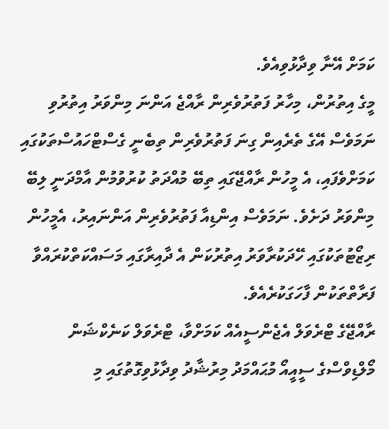ކަމަށް އޭނާ ވިދާޅުވިއެވެ.
މީގެ އިތުރުން، މިހާރު ފަތުރުވެރިން ރާއްޖެ އަންނަ މިންވަރު އިތުރުވި ނަމަވެސް އޭގެ ތެރެއިން ގިނަ ފަތުރުވެރިން ތިބެނީ ގެސްޓްހައުސްތަކުގައި ކަމަށްވެފައި، އެ މީހުން ރާއްޖޭގައި ތިބޭ މުއްދަތު ކުރުވުމުން އާމްދަނީ ލިބޭ މިންވަރު ދަށެވެ. ނަމަވެސް އިންޑިއާ ފަތުރުވެރިން އަންނައިރު، އެމީހުން ރިޒޯޓުތަކުގައި ހޭދަކުރާވަރު އިތުރުކަން އެ ދާއިރާގައި މަސައްކަތްކުރައްވާ ފަރާތްތަކުން ފާހަގަކުރެއެވެ.
ރާއްޖޭގެ ޓްރެވަލް އެޖެންސީއެއް ކަމަށްވާ، ޓްރެވަލް ކަނެކްޝަން މޯލްޑިވްސްގެ ސީއީއޯ މުޙައްމަދު މިރުޝާދު ވިދާޅުވިގޮތުގައި މި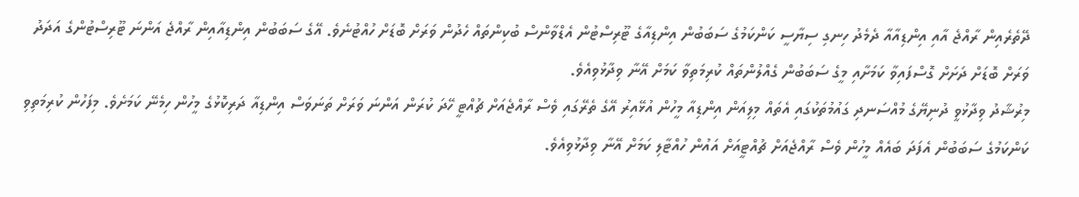ދޭތެރެއިން ރާއްޖެ އާއި އިންޑިއާއާ ދެމެދު ހިނގި ސިޔާސީ ކަންކަމުގެ ސަބަބުން އިންޑިއާގެ ޓޫރިސްޓުން އެޑްވާންސް ބުކިންތައް ހެދުން ވަރަށް ބޮޑަށް ހުއްޓުނެވެ. އޭގެ ސަބަބުން އިންޑިއާއިން ރާއްޖެ އަންނަ ޓޫރިސްޓުންގެ އަދަދު ވަރަށް ބޮޑަށް ދަށަށް ގޮސްފައިވާ ކަމަށާއި މީގެ ސަބަބުން ގެއްލުންތައް ކުރިމަތިވާ ކަމަށް އޭނާ ވިދާޅުވިއެވެ.
މިރުޝާދު ވިދާޅުވީ ދުނިޔޭގެ މުއްސަނދި ގައުމުތަކުގައި އެތައް މިލިއަން އިންޑިއާ މީހުން އުޅޭއިރު އޭގެ ތެރޭގައި ވެސް ރާއްޖެއަށް ޗުއްޓީ ހޭދަ ކުރަން އަންނަ ވަރަށް ތަނަވަސް އިންޑިއާ ދަރިކޮޅުގެ މީހުން ހިމެނޭ ކަމަށެވެ. މިފަހުން ކުރިމަތިވި ކަންކަމުގެ ސަބަބުން އެފަދަ ބައެއް މީހުން ވެސް ރާއްޖެއަށް ޗުއްޓީއަށް އައުން ހުއްޓާލި ކަމަށް އޭނާ ވިދާޅުވިއެވެ.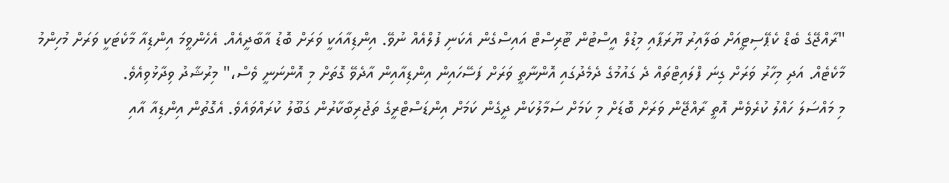"ރާއްޖޭގެ ބެޑް ކެޕޭސިޓީއަށް ބަލާއިރު ޔޫރަޕާއި މިޑުލް އީސްޓުން ޓޫރިސްޓް އައިސްގެން އެކަނި ފުލްއެއް ނުވޭ. އިންޑިއާއަކީ ވަރަށް ބޮޑު އާބާދީއެއް. އެހެންވީމަ އިންޑިއާ މާކެޓަކީ ވަރަށް މުހިންމު މާކެޓެއް. އަދި މިހާރު ވަރަށް ގިނަ ފްލައިޓްތައް ދެ ގައުމުގެ ދެމެދުގައި އޮންނާތީ ވަރަށް ފަސޭހައިން އިންޑިއާއިން އާދެވޭ ގޮތަށް މި އޮންނަނީ ވެސް،" މިރުޝާދު ވިދާޅުވިއެވެ.
މި މައްސަލަ ހައްލު ކުރެވެން އޮތީ ރާއްޖޭން ވަރަށް ބޮޑަށް މި ކަމަށް ސަމާލުކަން ދީގެން ކަމަށް އިންޑަސްޓްރީގެ ތަޖުރިބާކާރުން ގަބޫލު ކުރައްވައެވެ. އެގޮތުން އިންޑިއާ އާއި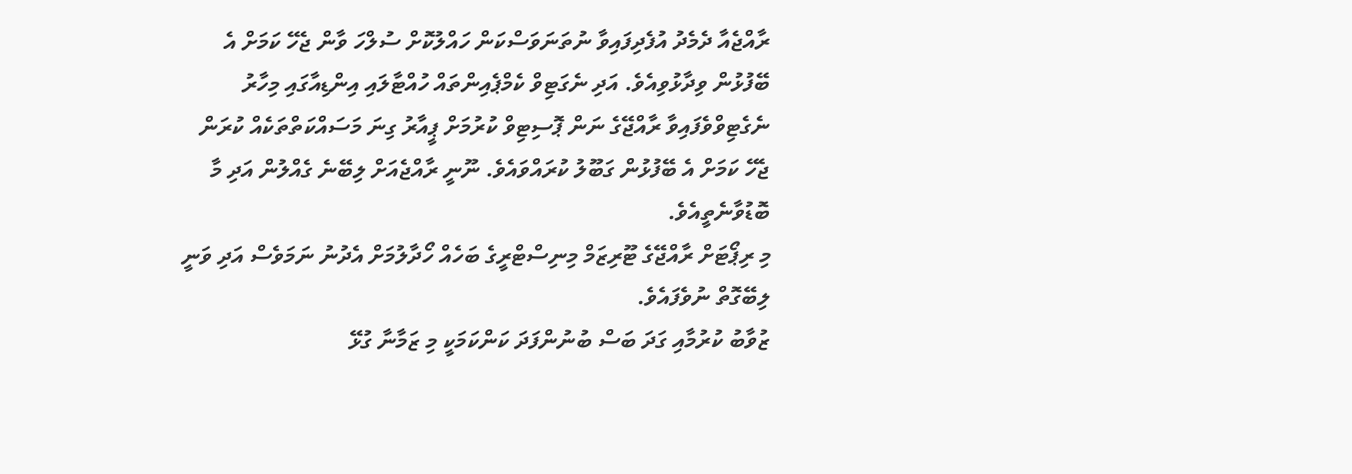ރާއްޖެއާ ދެމެދު އުފެދިފައިވާ ނުތަނަވަސްކަން ހައްލުކޮށް ސުލްހަ ވާން ޖެހޭ ކަމަށް އެ ބޭފުޅުން ވިދާޅުވިއެވެ. އަދި ނެގަޓިވް ކެމްޕެއިންތައް ހުއްޓާލައި އިންޑިއާގައި މިހާރު ނެގެޓިވްވެފައިވާ ރާއްޖޭގެ ނަން ޕޮސިޓިވް ކުރުމަށް ޕީއާރު ގިނަ މަސައްކަތްތަކެއް ކުރަން ޖެހޭ ކަމަށް އެ ބޭފުޅުން ގަބޫލު ކުރައްވައެވެ. ނޫނީ ރާއްޖެއަށް ލިބޭނެ ގެއްލުން އަދި މާ ބޮޑުވާނެތީއެވެ.
މި ރިޕޯޓަށް ރާއްޖޭގެ ޓޫރިޒަމް މިނިސްޓްރީގެ ބަހެއް ހޯދާލުމަށް އެދުނު ނަމަވެސް އަދި ވަނީ ލިބޭގޮތް ނުވެފައެވެ.
ޒުވާބު ކުރުމާއި ގަދަ ބަސް ބުނުންފަދަ ކަންކަމަކީ މި ޒަމާނާ ގުޅޭ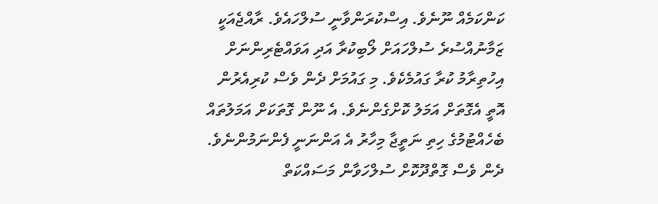ކަންކަމެއް ނޫނެވެ. އިސްކުރަންވާނީ ސުލްހައެވެ. ރާއްޖެއަކީ ޒަމާނުއްސުރެ ސުލްހައަށް ލޯބިކުރާ އަދި އަވައްޓެރިންނަށް އިހުތިރާމު ކުރާ ގައުމެކެވެ. މި ގައުމަށް ދެން ވެސް ކުރިއެރުން އޮތީ އެގޮތަށް އަމަލު ކޮށްގެންނެވެ. އެ ނޫން ގޮތަކަށް އަމަލުތައް ބެހެއްޓުމުގެ ހިތި ނަތީޖާ މިހާރު އެ އަންނަނީ ފެންނަމުންނެވެ. ދެން ވެސް ގޮތްދޫކޮށް ސުލްހަވާން މަސައްކަތް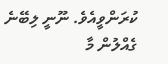ކުރަންވީއެވެ. ނޫނީ ލިބޭނެ ގެއްލުން މާ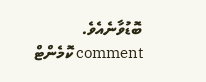ބޮޑުވާނެއެވެ.
comment ކޮމެންޓް